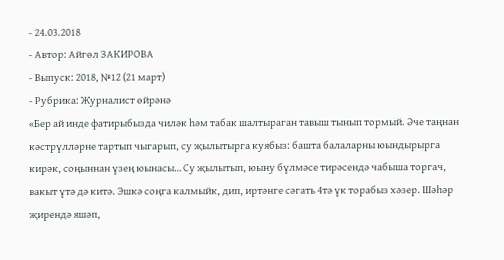- 24.03.2018
- Автор: Айгөл ЗАКИРОВА
- Выпуск: 2018, №12 (21 март)
- Рубрика: Журналист өйрәнә
«Бер ай инде фатирыбызда чиләк һәм табак шалтыраган тавыш тынып тормый. Әче таңнан кәстрүлләрне тартып чыгарып, су җылытырга куябыз: башта балаларны юындырырга кирәк, соңыннан үзең юынасы… Су җылытып, юыну бүлмәсе тирәсендә чабыша торгач, вакыт үтә дә китә. Эшкә соңга калмыйк, дип, иртәнге сәгать 4тә үк торабыз хәзер. Шәһәр җирендә яшәп,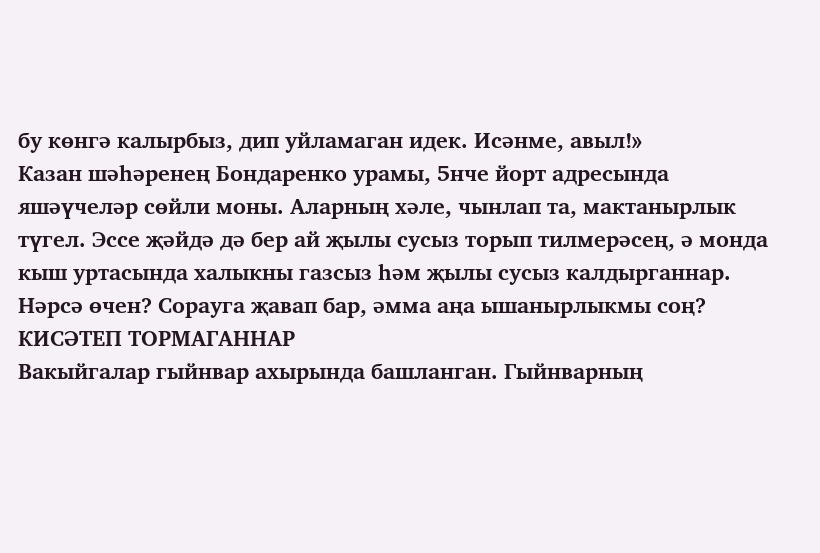бу көнгә калырбыз, дип уйламаган идек. Исәнме, авыл!»
Казан шәһәренең Бондаренко урамы, 5нче йорт адресында яшәүчеләр сөйли моны. Аларның хәле, чынлап та, мактанырлык түгел. Эссе җәйдә дә бер ай җылы сусыз торып тилмерәсең, ә монда кыш уртасында халыкны газсыз һәм җылы сусыз калдырганнар. Нәрсә өчен? Сорауга җавап бар, әмма аңа ышанырлыкмы соң?
КИСӘТЕП ТОРМАГАННАР
Вакыйгалар гыйнвар ахырында башланган. Гыйнварның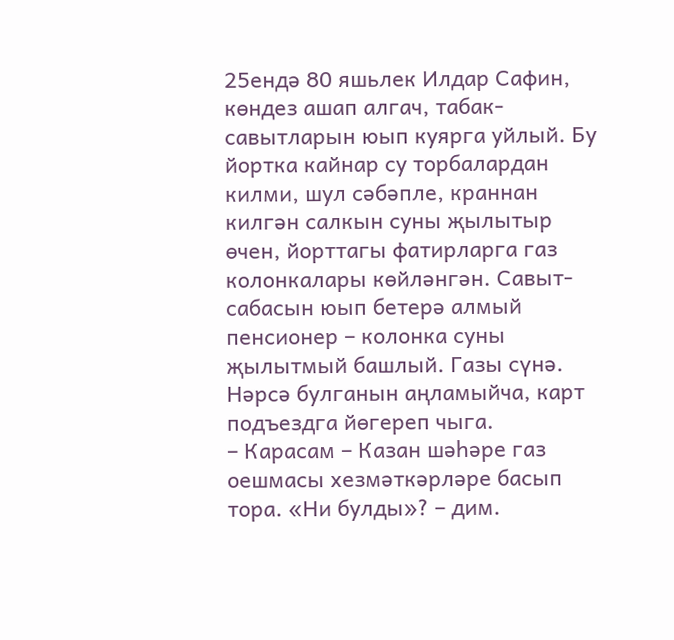25ендә 80 яшьлек Илдар Сафин, көндез ашап алгач, табак-савытларын юып куярга уйлый. Бу йортка кайнар су торбалардан килми, шул сәбәпле, краннан килгән салкын суны җылытыр өчен, йорттагы фатирларга газ колонкалары көйләнгән. Савыт-сабасын юып бетерә алмый пенсионер – колонка суны җылытмый башлый. Газы сүнә. Нәрсә булганын аңламыйча, карт подъездга йөгереп чыга.
– Карасам – Казан шәһәре газ оешмасы хезмәткәрләре басып тора. «Ни булды»? – дим.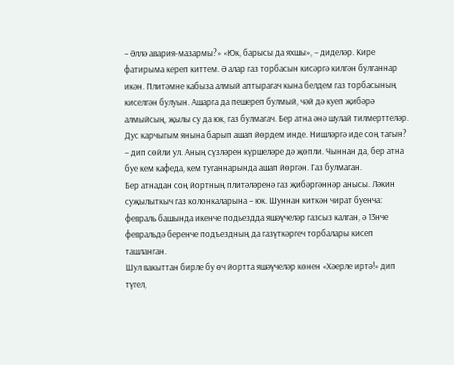– Әллә авария-мазармы?» «Юк, барысы да яхшы», – диделәр. Кире фатирыма кереп киттем. Ә алар газ торбасын кисәргә килгән булганнар икән. Плитәмне кабыза алмый аптырагач кына белдем газ торбасының киселгән булуын. Ашарга да пешереп булмый, чәй дә куеп җибәрә алмыйсың, җылы су да юк, газ булмагач. Бер атна әнә шулай тилмерттеләр. Дус карчыгым янына барып ашап йөрдем инде. Нишләргә иде соң тагын? – дип сөйли ул. Аның сүзләрен күршеләре дә җөпли. Чыннан да, бер атна буе кем кафеда, кем туганнарында ашап йөргән. Газ булмаган.
Бер атнадан соң йортның плитәләренә газ җибәргәннәр анысы. Ләкин суҗылыткыч газ колонкаларына – юк. Шуннан киткән чират буенча: февраль башында икенче подьездда яшәүчеләр газсыз калган, ә 13нче февральдә беренче подъездның да газүткәргеч торбалары кисеп ташланган.
Шул вакыттан бирле бу өч йортта яшәүчеләр көнен «Хәерле иртә!» дип түгел,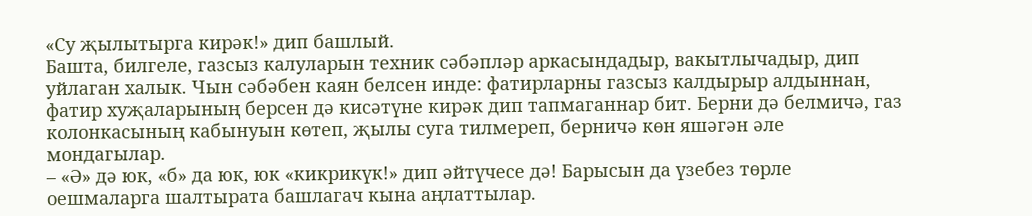«Су җылытырга кирәк!» дип башлый.
Башта, билгеле, газсыз калуларын техник сәбәпләр аркасындадыр, вакытлычадыр, дип уйлаган халык. Чын сәбәбен каян белсен инде: фатирларны газсыз калдырыр алдыннан, фатир хуҗаларының берсен дә кисәтүне кирәк дип тапмаганнар бит. Берни дә белмичә, газ колонкасының кабынуын көтеп, җылы суга тилмереп, берничә көн яшәгән әле мондагылар.
– «Ә» дә юк, «б» да юк, юк «кикрикүк!» дип әйтүчесе дә! Барысын да үзебез төрле оешмаларга шалтырата башлагач кына аңлаттылар.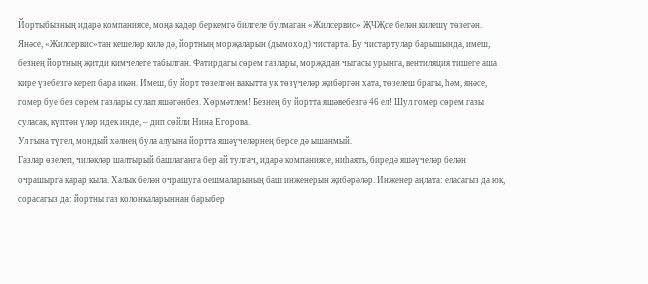Йортыбызның идарә компаниясе, моңа кадәр беркемгә билгеле булмаган «Жилсервис» ҖЧҖсе белән килешү төзегән. Янәсе, «Жилсервис»тан кешеләр килә дә, йортның морҗаларын (дымоход) чистарта. Бу чистартулар барышында, имеш, безнең йортның җитди кимчелеге табылган. Фатирдагы сөрем газлары, морҗадан чыгасы урынга, вентиляция тишеге аша кире үзебезгә кереп бара икән. Имеш, бу йорт төзелгән вакытта ук төзүчеләр җибәргән хата, төзелеш брагы, һәм, янәсе, гомер буе без сөрем газлары сулап яшәгәнбез. Хөрмәтлем! Безнең бу йортта яшәвебезгә 46 ел! Шул гомер сөрем газы суласак, күптән үләр идек инде, – дип сөйли Нина Егорова.
Ул гына түгел, мондый хәлнең була алуына йортта яшәүчеләрнең берсе дә ышанмый.
Газлар өзелеп, чиләкләр шалтырый башлаганга бер ай тулгач, идарә компаниясе, ниһаять, биредә яшәүчеләр белән очрашырга карар кыла. Халык белән очрашуга оешмаларының баш инженерын җибәрәләр. Инженер аңлата: еласагыз да юк, сорасагыз да: йортны газ колонкаларыннан барыбер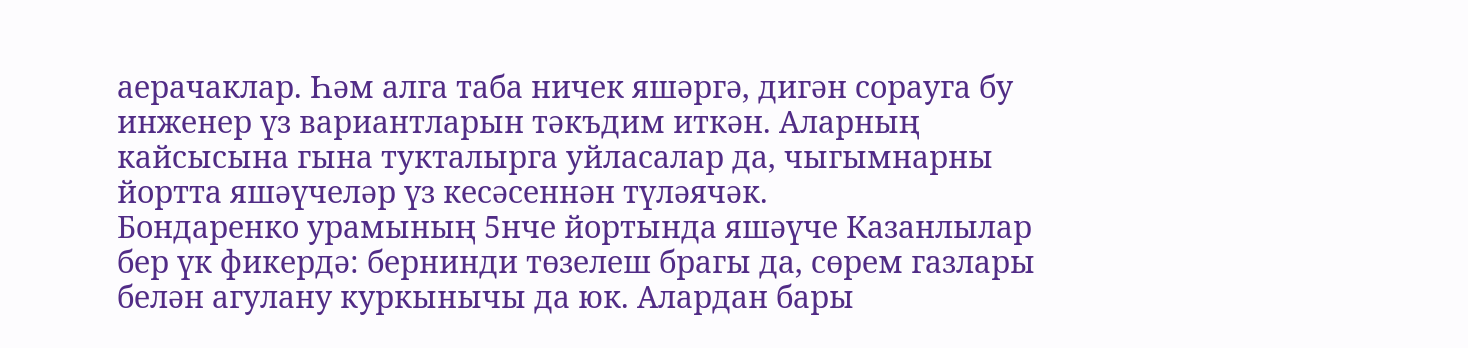аерачаклар. Һәм алга таба ничек яшәргә, дигән сорауга бу инженер үз вариантларын тәкъдим иткән. Аларның кайсысына гына тукталырга уйласалар да, чыгымнарны йортта яшәүчеләр үз кесәсеннән түләячәк.
Бондаренко урамының 5нче йортында яшәүче Казанлылар бер үк фикердә: бернинди төзелеш брагы да, сөрем газлары белән агулану куркынычы да юк. Алардан бары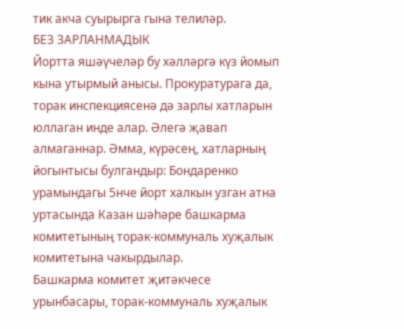тик акча суырырга гына телиләр.
БЕЗ ЗАРЛАНМАДЫК
Йортта яшәүчеләр бу хәлләргә күз йомып кына утырмый анысы. Прокуратурага да, торак инспекциясенә дә зарлы хатларын юллаган инде алар. Әлегә җавап алмаганнар. Әмма, күрәсең, хатларның йогынтысы булгандыр: Бондаренко урамындагы 5нче йорт халкын узган атна уртасында Казан шәһәре башкарма комитетының торак-коммуналь хуҗалык комитетына чакырдылар.
Башкарма комитет җитәкчесе урынбасары, торак-коммуналь хуҗалык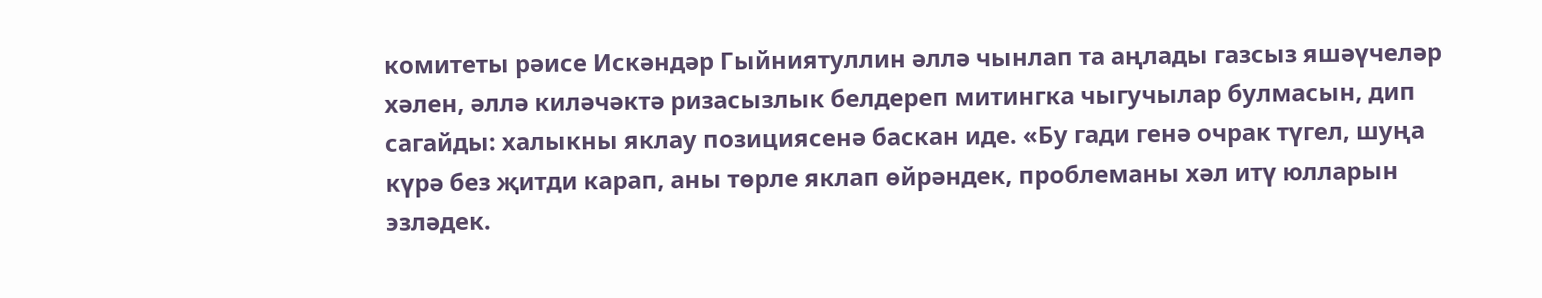комитеты рәисе Искәндәр Гыйниятуллин әллә чынлап та аңлады газсыз яшәүчеләр хәлен, әллә киләчәктә ризасызлык белдереп митингка чыгучылар булмасын, дип сагайды: халыкны яклау позициясенә баскан иде. «Бу гади генә очрак түгел, шуңа күрә без җитди карап, аны төрле яклап өйрәндек, проблеманы хәл итү юлларын эзләдек.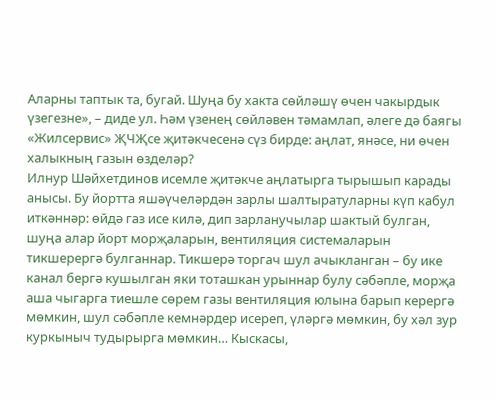Аларны таптык та, бугай. Шуңа бу хакта сөйләшү өчен чакырдык үзегезне», – диде ул. Һәм үзенең сөйләвен тәмамлап, әлеге дә баягы «Жилсервис» ҖЧҖсе җитәкчесенә сүз бирде: аңлат, янәсе, ни өчен халыкның газын өзделәр?
Илнур Шәйхетдинов исемле җитәкче аңлатырга тырышып карады анысы. Бу йортта яшәүчеләрдән зарлы шалтыратуларны күп кабул иткәннәр: өйдә газ исе килә, дип зарланучылар шактый булган, шуңа алар йорт морҗаларын, вентиляция системаларын тикшерергә булганнар. Тикшерә торгач шул ачыкланган – бу ике канал бергә кушылган яки тоташкан урыннар булу сәбәпле, морҗа аша чыгарга тиешле сөрем газы вентиляция юлына барып керергә мөмкин, шул сәбәпле кемнәрдер исереп, үләргә мөмкин, бу хәл зур куркыныч тудырырга мөмкин… Кыскасы,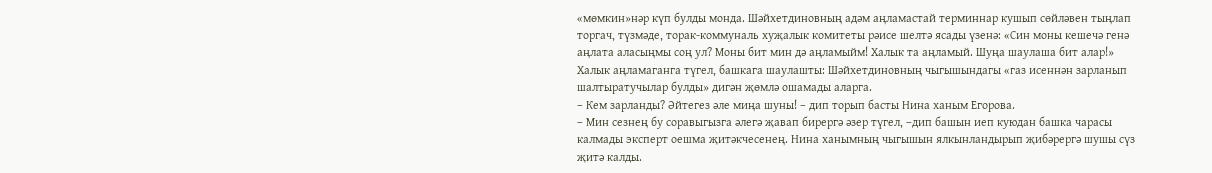«мөмкин»нәр күп булды монда. Шәйхетдиновның адәм аңламастай терминнар кушып сөйләвен тыңлап торгач, түзмәде, торак-коммуналь хуҗалык комитеты рәисе шелтә ясады үзенә: «Син моны кешечә генә аңлата аласыңмы соң ул? Моны бит мин дә аңламыйм! Халык та аңламый. Шуңа шаулаша бит алар!»
Халык аңламаганга түгел, башкага шаулашты: Шәйхетдиновның чыгышындагы «газ исеннән зарланып шалтыратучылар булды» дигән җөмлә ошамады аларга.
– Кем зарланды? Әйтегез әле миңа шуны! – дип торып басты Нина ханым Егорова.
– Мин сезнең бу соравыгызга әлегә җавап бирергә әзер түгел, –дип башын иеп куюдан башка чарасы калмады эксперт оешма җитәкчесенең. Нина ханымның чыгышын ялкынландырып җибәрергә шушы сүз җитә калды.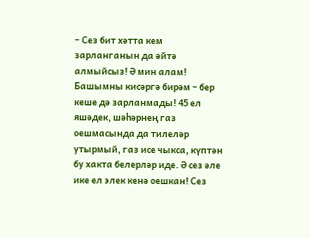– Сез бит хәтта кем зарланганын да әйтә алмыйсыз! Ә мин алам! Башымны кисәргә бирәм – бер кеше дә зарланмады! 45 ел яшәдек, шәһәрнең газ оешмасында да тилеләр утырмый, газ исе чыкса, күптән бу хакта белерләр иде. Ә сез әле ике ел элек кенә оешкан! Сез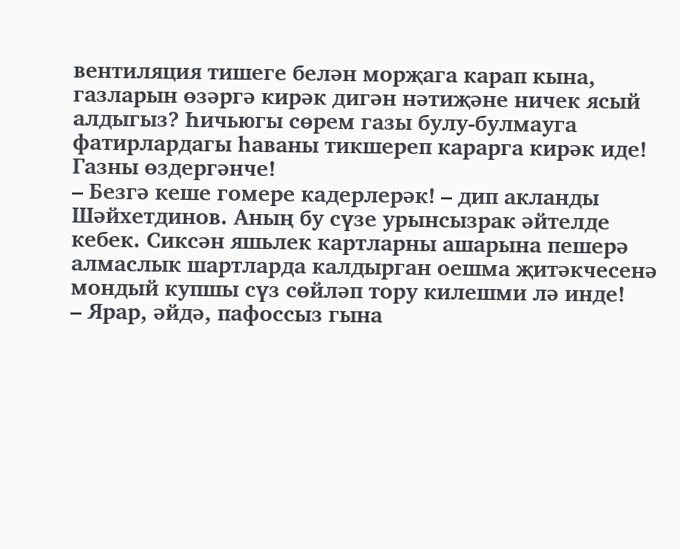вентиляция тишеге белән морҗага карап кына, газларын өзәргә кирәк дигән нәтиҗәне ничек ясый алдыгыз? Һичьюгы сөрем газы булу-булмауга фатирлардагы һаваны тикшереп карарга кирәк иде! Газны өздергәнче!
– Безгә кеше гомере кадерлерәк! – дип акланды Шәйхетдинов. Аның бу сүзе урынсызрак әйтелде кебек. Сиксән яшьлек картларны ашарына пешерә алмаслык шартларда калдырган оешма җитәкчесенә мондый купшы сүз сөйләп тору килешми лә инде!
– Ярар, әйдә, пафоссыз гына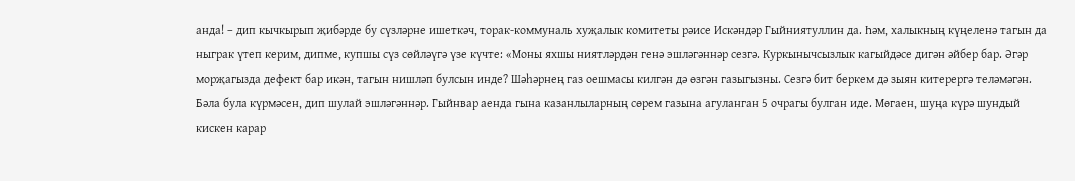анда! – дип кычкырып җибәрде бу сүзләрне ишеткәч, торак-коммуналь хуҗалык комитеты рәисе Искәндәр Гыйниятуллин да. Һәм, халыкның күңеленә тагын да ныграк үтеп керим, дипме, купшы сүз сөйләүгә үзе күчте: «Моны яхшы ниятләрдән генә эшләгәннәр сезгә. Куркынычсызлык кагыйдәсе дигән әйбер бар. Әгәр морҗагызда дефект бар икән, тагын нишләп булсын инде? Шәһәрнең газ оешмасы килгән дә өзгән газыгызны. Сезгә бит беркем дә зыян китерергә теләмәгән. Бәла була күрмәсен, дип шулай эшләгәннәр. Гыйнвар аенда гына казанлыларның сөрем газына агуланган 5 очрагы булган иде. Мөгаен, шуңа күрә шундый кискен карар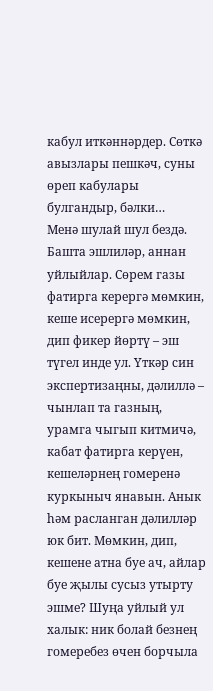кабул иткәннәрдер. Сөткә авызлары пешкәч, суны өреп кабулары булгандыр, бәлки…
Менә шулай шул бездә. Башта эшлиләр, аннан уйлыйлар. Сөрем газы фатирга керергә мөмкин, кеше исерергә мөмкин, дип фикер йөртү – эш түгел инде ул. Үткәр син экспертизаңны, дәлиллә – чынлап та газның, урамга чыгып китмичә, кабат фатирга керүен, кешеләрнең гомеренә куркыныч янавын. Анык һәм расланган дәлилләр юк бит. Мөмкин, дип, кешене атна буе ач, айлар буе җылы сусыз утырту эшме? Шуңа уйлый ул халык: ник болай безнең гомеребез өчен борчыла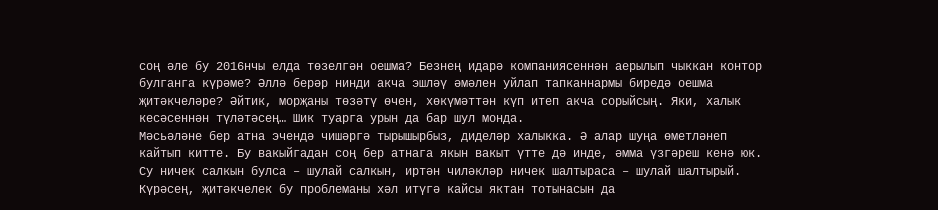соң әле бу 2016нчы елда төзелгән оешма? Безнең идарә компаниясеннән аерылып чыккан контор булганга күрәме? Әллә берәр нинди акча эшләү әмәлен уйлап тапканнармы биредә оешма җитәкчеләре? Әйтик, морҗаны төзәтү өчен, хөкүмәттән күп итеп акча сорыйсың. Яки, халык кесәсеннән түләтәсең… Шик туарга урын да бар шул монда.
Мәсьәләне бер атна эчендә чишәргә тырышырбыз, диделәр халыкка. Ә алар шуңа өметләнеп кайтып китте. Бу вакыйгадан соң бер атнага якын вакыт үтте дә инде, әмма үзгәреш кенә юк. Су ничек салкын булса – шулай салкын, иртән чиләкләр ничек шалтыраса – шулай шалтырый. Күрәсең, җитәкчелек бу проблеманы хәл итүгә кайсы яктан тотынасын да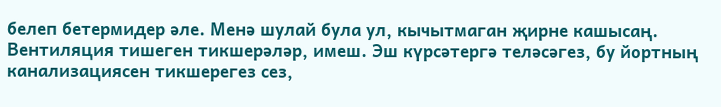белеп бетермидер әле. Менә шулай була ул, кычытмаган җирне кашысаң. Вентиляция тишеген тикшерәләр, имеш. Эш күрсәтергә теләсәгез, бу йортның канализациясен тикшерегез сез,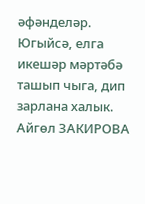әфәнделәр. Югыйсә, елга икешәр мәртәбә ташып чыга, дип зарлана халык.
Айгөл ЗАКИРОВА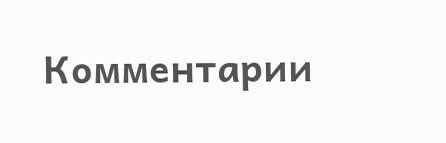Комментарии